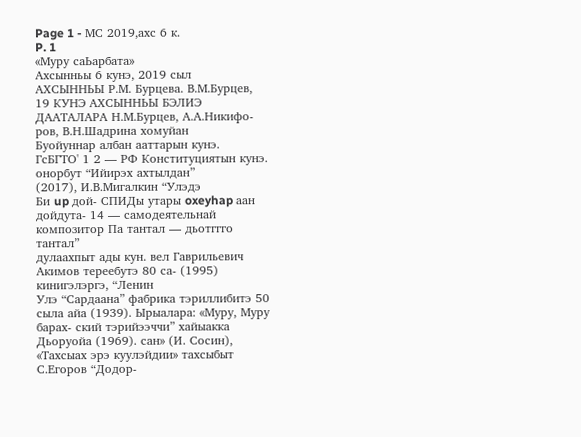Page 1 - МС 2019,ахс 6 к.
P. 1
«Муру саЬарбата»
Ахсынньы 6 кунэ, 2019 сыл
АХСЫННЬЫ Р.М. Бурцева. В.М.Бурцев,
19 КУНЭ АХСЫННЬЫ БЭЛИЭ ДААТАЛАРА Н.М.Бурцев, А.А.Никифо-
ров, В.Н.Шадрина хомуйан
Буойуннар албан ааттарын кунэ.
ГсБГТО' 1 2 — РФ Конституциятын кунэ. онорбут “Ийирэх ахтылдан”
(2017), И.В.Мигалкин “Улэдэ
Би up дой- СПИДы утары oxeyhap аан дойдута- 14 — самодеятельнай композитор Па тантал — дьотггго тантал”
дулаахпыт ады кун. вел Гаврильевич Акимов тереебутэ 80 са- (1995) кинигэлэргэ, “Ленин
Улэ “Сардаана” фабрика тэриллибитэ 50 сыла айа (1939). Ырыалара: «Муру, Муру барах- ский тэрийээччи” хайыакка
Дьоруойа (1969). сан» (И. Сосин), «Тахсыах эрэ куулэйдии» тахсыбыт С.Егоров “Додор-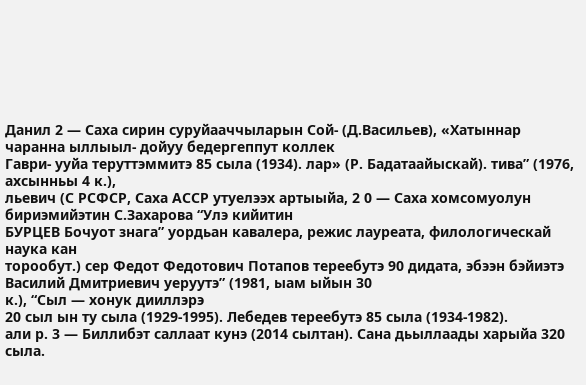Данил 2 — Саха сирин суруйааччыларын Сой- (Д.Васильев), «Хатыннар чаранна ыллыыл- дойуу бедергеппут коллек
Гаври- ууйа теруттэммитэ 85 сыла (1934). лар» (Р. Бадатаайыскай). тива” (1976, ахсынньы 4 к.),
льевич (С РСФСР, Саха АССР утуелээх артыыйа, 2 0 — Саха хомсомуолун бириэмийэтин С.Захарова “Улэ кийитин
БУРЦЕВ Бочуот знага” уордьан кавалера, режис лауреата, филологическай наука кан
торообут.) сер Федот Федотович Потапов тереебутэ 90 дидата, эбээн бэйиэтэ Василий Дмитриевич уеруутэ” (1981, ыам ыйын 30
к.), “Сыл — хонук дииллэрэ
20 сыл ын ту сыла (1929-1995). Лебедев тереебутэ 85 сыла (1934-1982).
али р. 3 — Биллибэт саллаат кунэ (2014 сылтан). Сана дьыллаады харыйа 320 сыла.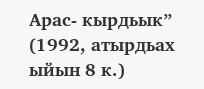Арас- кырдьык” (1992, атырдьах
ыйын 8 к.)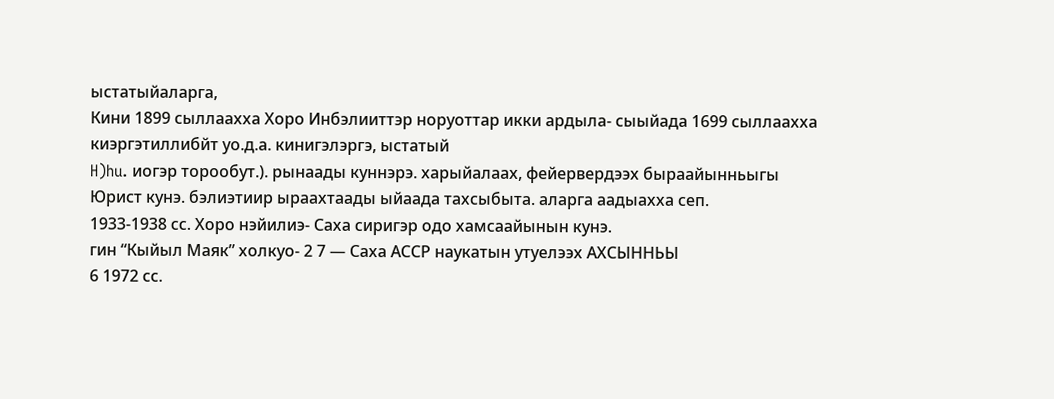ыстатыйаларга,
Кини 1899 сыллаахха Хоро Инбэлииттэр норуоттар икки ардыла- сыыйада 1699 сыллаахха киэргэтиллибйт уо.д.а. кинигэлэргэ, ыстатый
H)hu. иогэр торообут.). рынаады куннэрэ. харыйалаах, фейервердээх быраайынньыгы
Юрист кунэ. бэлиэтиир ыраахтаады ыйаада тахсыбыта. аларга аадыахха сеп.
1933-1938 сс. Хоро нэйилиэ- Саха сиригэр одо хамсаайынын кунэ.
гин “Кыйыл Маяк” холкуо- 2 7 — Саха АССР наукатын утуелээх АХСЫННЬЫ
6 1972 сс.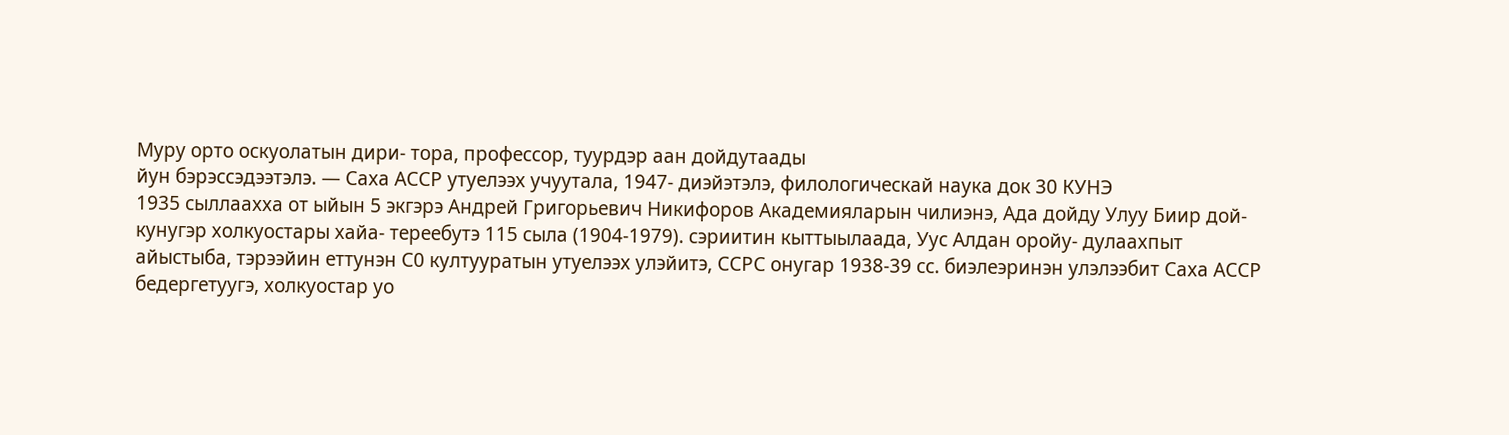Муру орто оскуолатын дири- тора, профессор, туурдэр аан дойдутаады
йун бэрэссэдээтэлэ. — Саха АССР утуелээх учуутала, 1947- диэйэтэлэ, филологическай наука док 30 КУНЭ
1935 сыллаахха от ыйын 5 экгэрэ Андрей Григорьевич Никифоров Академияларын чилиэнэ, Ада дойду Улуу Биир дой-
кунугэр холкуостары хайа- тереебутэ 115 сыла (1904-1979). сэриитин кыттыылаада, Уус Алдан оройу- дулаахпыт
айыстыба, тэрээйин еттунэн С0 култууратын утуелээх улэйитэ, ССРС онугар 1938-39 сс. биэлеэринэн улэлээбит Саха АССР
бедергетуугэ, холкуостар уо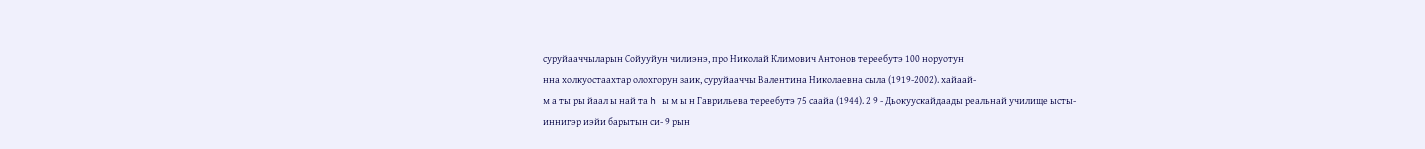суруйааччыларын Сойууйун чилиэнэ, про Николай Климович Антонов тереебутэ 100 норуотун
нна холкуостаахтар олохгорун заик, суруйааччы Валентина Николаевна сыла (1919-2002). хайаай-
м а ты ры йаал ы най та h ы м ы н Гаврильева тереебутэ 75 саайа (1944). 2 9 - Дьокуускайдаады реальнай училище ысты-
иннигэр иэйи барытын си- 9 рын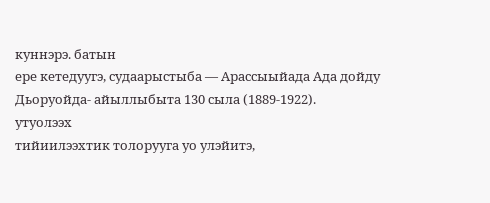куннэрэ. батын
ере кетедуугэ, судаарыстыба — Арассыыйада Ада дойду Дьоруойда- айыллыбыта 130 сыла (1889-1922).
утуолээх
тийиилээхтик толорууга уо улэйитэ,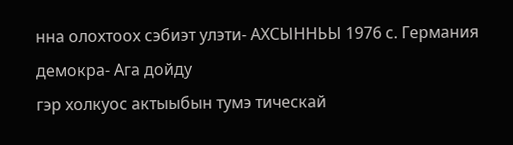нна олохтоох сэбиэт улэти- АХСЫННЬЫ 1976 с. Германия демокра- Ага дойду
гэр холкуос актыыбын тумэ тическай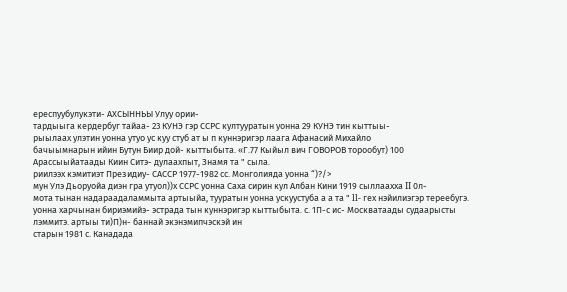ереспуубулукэти- АХСЫННЬЫ Улуу ории-
тардыыга кердербуг тайаа- 23 КУНЭ гэр ССРС култууратын уонна 29 КУНЭ тин кыттыы-
рыылаах улэтин уонна утуо ус куу стуб ат ы п куннэригэр лаага Афанасий Михайло
бачыымнарын ийин Бутун Биир дой- кыттыбыта. «Г.77 Кыйыл вич ГОВОРОВ торообут) 100
Арассыыйатаады Киин Ситэ- дулаахпыт, Знамя та " сыла.
риилээх кэмитиэт Президиу- САССР 1977-1982 сс. Монголияда уонна “)?/>
мун Улэ Дьоруойа диэн гра утуол))х ССРС уонна Саха сирин кул Албан Кини 1919 сыллаахха II 0л-
мота тынан надараадаламмыта артыыйа, тууратын уонна ускуустуба а а та " ll- гех нэйилиэгэр тереебугэ.
уонна харчынан бириэмийэ- эстрада тын куннэригэр кыттыбыта. с. 1П-с ис- Москватаады судаарысты
лэммитэ. артыы ти)П)н- баннай экэнэмипчэскэй ин
старын 1981 с. Канадада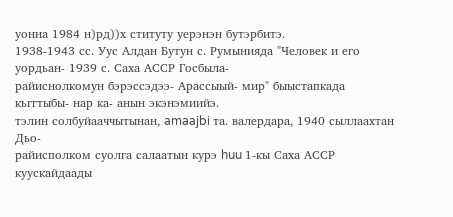уонна 1984 н)рд))х ституту уерэнэн бутэрбитэ.
1938-1943 сс. Уус Алдан Бутун с. Румынияда "Человек и его уордьан- 1939 с. Саха АССР Госбыла-
райиснолкомун бэрэссэдээ- Арассыый- мир" быыстапкада кьггтыбы- нар ка- анын экэнэмиийэ.
тэлин солбуйааччытынан, amaajbi та. валердара, 1940 сыллаахтан Дьо-
райисполком суолга салаатын курэ huu 1-кы Саха АССР куускайдаады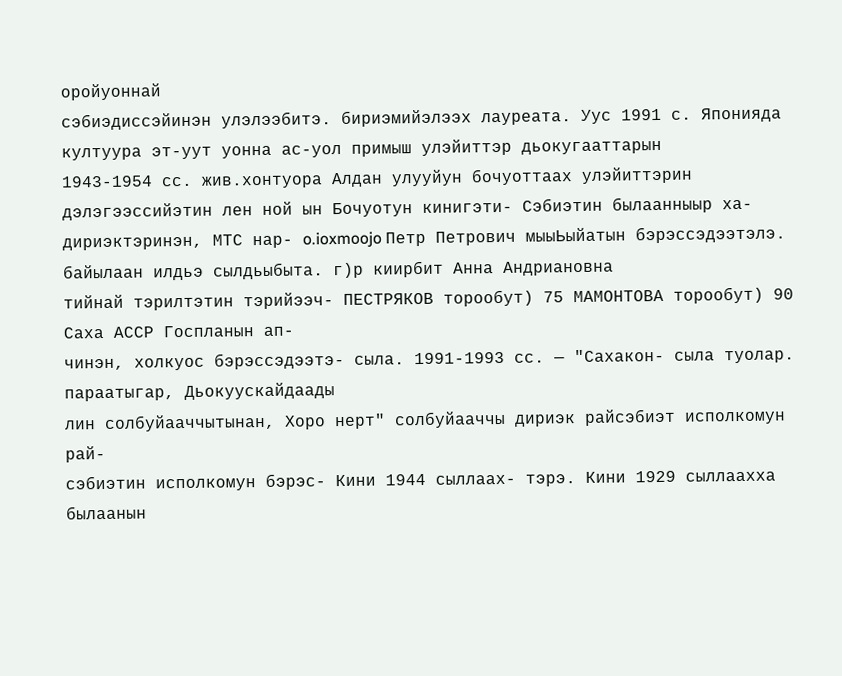оройуоннай
сэбиэдиссэйинэн улэлээбитэ. бириэмийэлээх лауреата. Уус 1991 с. Японияда култуура эт-уут уонна ас-уол примыш улэйиттэр дьокугааттарын
1943-1954 сс. жив.хонтуора Алдан улууйун бочуоттаах улэйиттэрин дэлэгээссийэтин лен ной ын Бочуотун кинигэти- Сэбиэтин былаанныыр ха-
дириэктэринэн, МТС нар- o.ioxmoojo Петр Петрович мыыЬыйатын бэрэссэдээтэлэ.
байылаан илдьэ сылдьыбыта. г)р киирбит Анна Андриановна
тийнай тэрилтэтин тэрийээч- ПЕСТРЯКОВ торообут) 75 МАМОНТОВА торообут) 90 Саха АССР Госпланын ап-
чинэн, холкуос бэрэссэдээтэ- сыла. 1991-1993 сс. — "Сахакон- сыла туолар. параатыгар, Дьокуускайдаады
лин солбуйааччытынан, Хоро нерт" солбуйааччы дириэк райсэбиэт исполкомун рай-
сэбиэтин исполкомун бэрэс- Кини 1944 сыллаах- тэрэ. Кини 1929 сыллаахха былаанын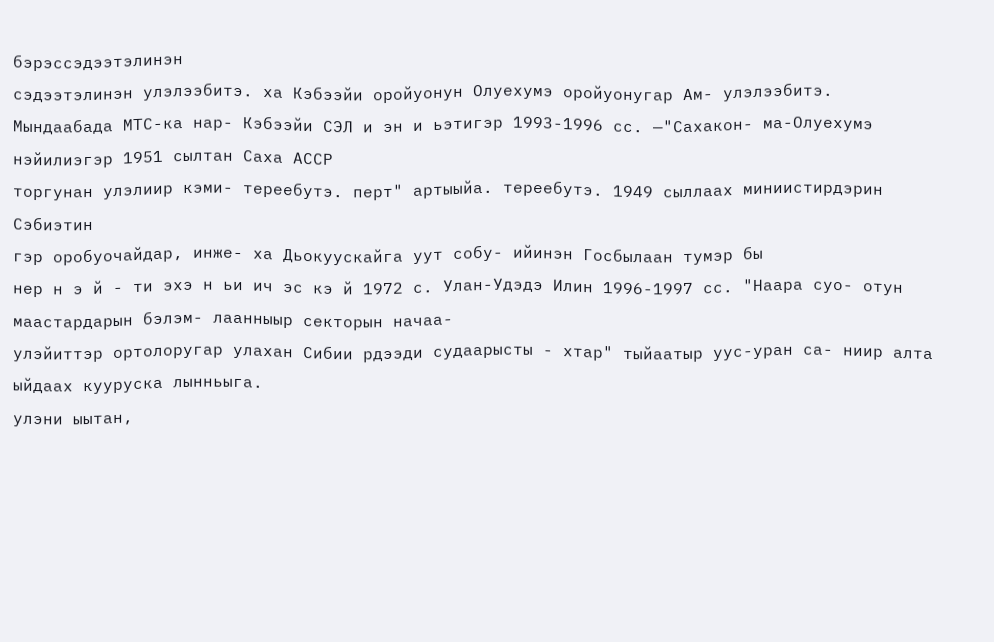бэрэссэдээтэлинэн
сэдээтэлинэн улэлээбитэ. ха Кэбээйи оройуонун Олуехумэ оройуонугар Ам- улэлээбитэ.
Мындаабада МТС-ка нар- Кэбээйи СЭЛ и эн и ьэтигэр 1993-1996 сс. —"Сахакон- ма-Олуехумэ нэйилиэгэр 1951 сылтан Саха АССР
торгунан улэлиир кэми- тереебутэ. перт" артыыйа. тереебутэ. 1949 сыллаах миниистирдэрин Сэбиэтин
гэр оробуочайдар, инже- ха Дьокуускайга уут собу- ийинэн Госбылаан тумэр бы
нер н э й - ти эхэ н ьи ич эс кэ й 1972 с. Улан-Удэдэ Илин 1996-1997 сс. "Наара суо- отун маастардарын бэлэм- лаанныыр секторын начаа-
улэйиттэр ортолоругар улахан Сибии рдээди судаарысты - хтар" тыйаатыр уус-уран са- ниир алта ыйдаах кууруска лынньыга.
улэни ыытан,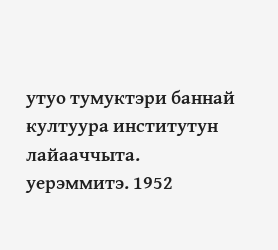утуо тумуктэри баннай култуура институтун лайааччыта. уерэммитэ. 1952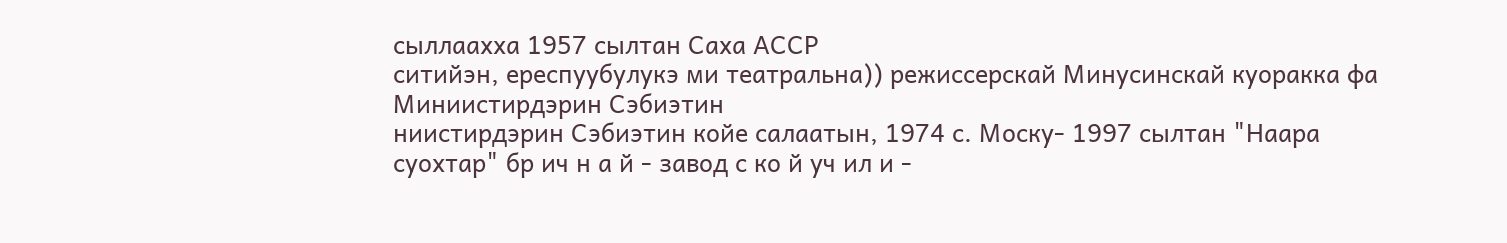сыллаахха 1957 сылтан Саха АССР
ситийэн, ереспуубулукэ ми театральна)) режиссерскай Минусинскай куоракка фа Миниистирдэрин Сэбиэтин
ниистирдэрин Сэбиэтин койе салаатын, 1974 с. Моску- 1997 сылтан "Наара суохтар" бр ич н а й - завод с ко й уч ил и -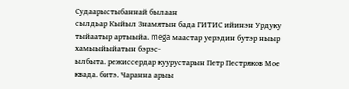Судаарыстыбаннай былаан
сылдьар Кыйыл Знамятын бада ГИТИС ийинэн Урдуку тыйаатыр артыыйа. mega маастар уерэдин бутэр ныыр хамыыйыйатын бэрэс-
ылбыта. режиссердар куурустарын Петр Пестряков Мое квада. битэ. Чаранна арыы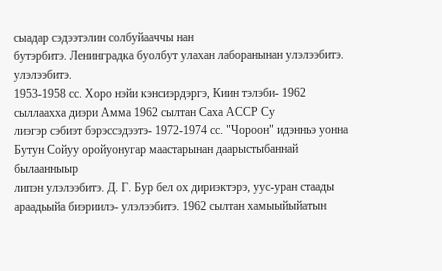сыадар сэдээтэлин солбуйааччы нан
бутэрбитэ. Ленинградка буолбут улахан лаборанынан улэлээбитэ. улэлээбитэ.
1953-1958 сс. Хоро нэйи кэнсиэрдэргэ, Киин тэлэби- 1962 сыллаахха диэри Амма 1962 сылтан Саха АССР Су
лиэгэр сэбиэт бэрэссэдээтэ- 1972-1974 сс. "Чороон" идэнньэ уонна Бутун Сойуу оройуонугар маастарынан даарыстыбаннай былаанныыр
липэн улэлээбитэ. Д. Г. Бур бел ох дириэктэрэ, уус-уран стаады араадьыйа биэриилэ- улэлээбитэ. 1962 сылтан хамыыйыйатын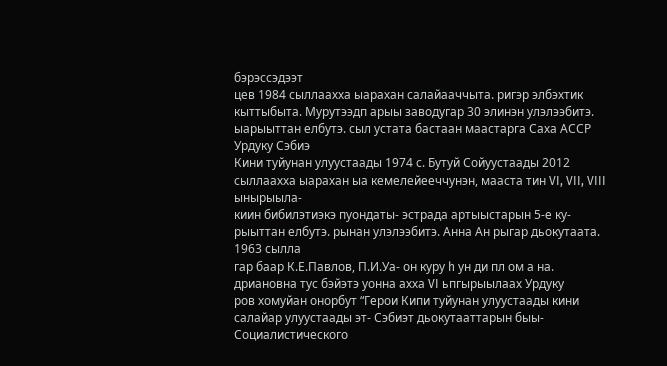бэрэссэдээт
цев 1984 сыллаахха ыарахан салайааччыта. ригэр элбэхтик кыттыбыта. Мурутээдп арыы заводугар 30 элинэн улэлээбитэ.
ыарыыттан елбутэ. сыл устата бастаан маастарга Саха АССР Урдуку Сэбиэ
Кини туйунан улуустаады 1974 с. Бутуй Сойуустаады 2012 сыллаахха ыарахан ыа кемелейееччунэн, мааста тин VI, VII, VIII ынырыыла-
киин бибилэтиэкэ пуондаты- эстрада артыыстарын 5-е ку- рыыттан елбутэ. рынан улэлээбитэ. Анна Ан рыгар дьокутаата. 1963 сылла
гар баар К.Е.Павлов, П.И.Уа- он куру h ун ди пл ом а на. дриановна тус бэйэтэ уонна ахха VI ьпгырыылаах Урдуку
ров хомуйан онорбут “Герои Кипи туйунан улуустаады кини салайар улуустаады эт- Сэбиэт дьокутааттарын быы-
Социалистического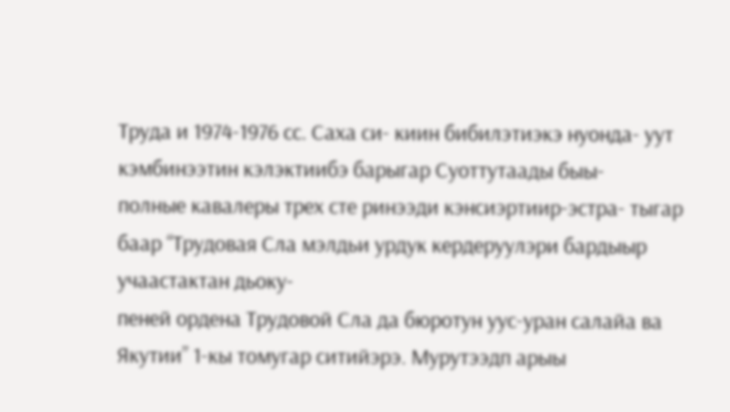Труда и 1974-1976 сс. Саха си- киин бибилэтиэкэ нуонда- уут кэмбинээтин кэлэктиибэ барыгар Суоттутаады быы-
полные кавалеры трех сте ринээди кэнсиэртиир-эстра- тыгар баар “Трудовая Сла мэлдьи урдук кердеруулэри бардыыр учаастактан дьоку-
пеней ордена Трудовой Сла да бюротун уус-уран салайа ва Якутии” 1-кы томугар ситийэрэ. Мурутээдп арыы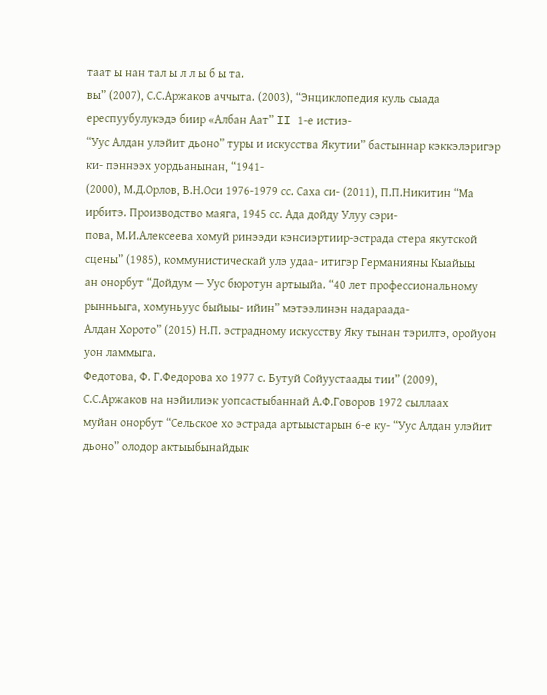таат ы нан тал ы л л ы б ы та.
вы” (2007), С.С.Аржаков аччыта. (2003), “Энциклопедия куль сыада ереспуубулукэдэ биир «Албан Аат” II 1-е истиэ-
“Уус Алдан улэйит дьоно” туры и искусства Якутии” бастыннар кэккэлэригэр ки- пэннээх уордьанынан, “1941-
(2000), М.Д.Орлов, В.Н.Оси 1976-1979 сс. Саха си- (2011), П.П.Никитин “Ма ирбитэ. Производство маяга, 1945 сс. Ада дойду Улуу сэри-
пова, М.И.Алексеева хомуй ринээди кэнсиэртиир-эстрада стера якутской сцены” (1985), коммунистическай улэ удаа- итигэр Германияны Кыайыы
ан онорбут “Дойдум — Уус бюротун артыыйа. “40 лет профессиональному рынньыга, хомуньуус быйыы- ийин” мэтээлинэн надараада-
Алдан Хорото” (2015) Н.П. эстрадному искусству Яку тынан тэрилтэ, оройуон уон ламмыга.
Федотова, Ф. Г.Федорова хо 1977 с. Бутуй Сойуустаады тии” (2009), С.С.Аржаков на нэйилиэк уопсастыбаннай А.Ф.Говоров 1972 сыллаах
муйан онорбут “Сельское хо эстрада артыыстарын 6-е ку- “Уус Алдан улэйит дьоно” олодор актыыбынайдык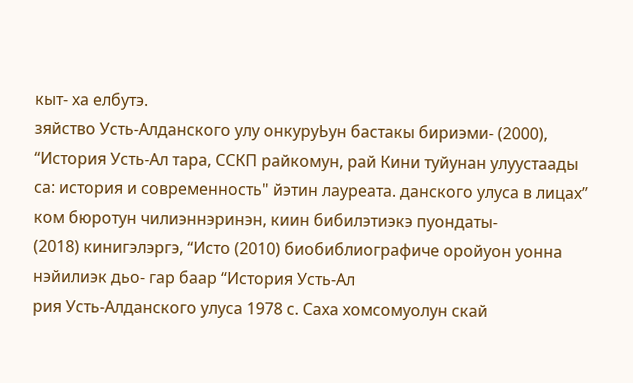кыт- ха елбутэ.
зяйство Усть-Алданского улу онкуруЬун бастакы бириэми- (2000), “История Усть-Ал тара, ССКП райкомун, рай Кини туйунан улуустаады
са: история и современность" йэтин лауреата. данского улуса в лицах” ком бюротун чилиэннэринэн, киин бибилэтиэкэ пуондаты-
(2018) кинигэлэргэ, “Исто (2010) биобиблиографиче оройуон уонна нэйилиэк дьо- гар баар “История Усть-Ал
рия Усть-Алданского улуса 1978 с. Саха хомсомуолун скай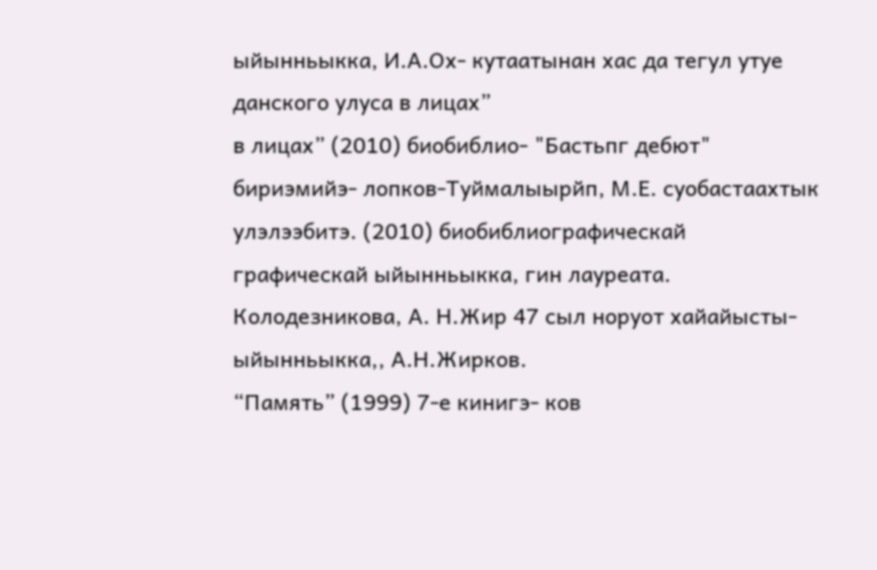ыйынньыкка, И.А.Ох- кутаатынан хас да тегул утуе данского улуса в лицах”
в лицах” (2010) биобиблио- "Бастьпг дебют" бириэмийэ- лопков-Туймалыырйп, М.Е. суобастаахтык улэлээбитэ. (2010) биобиблиографическай
графическай ыйынньыкка, гин лауреата. Колодезникова, А. Н.Жир 47 сыл норуот хайайысты- ыйынньыкка,, А.Н.Жирков.
“Память” (1999) 7-е кинигэ- ков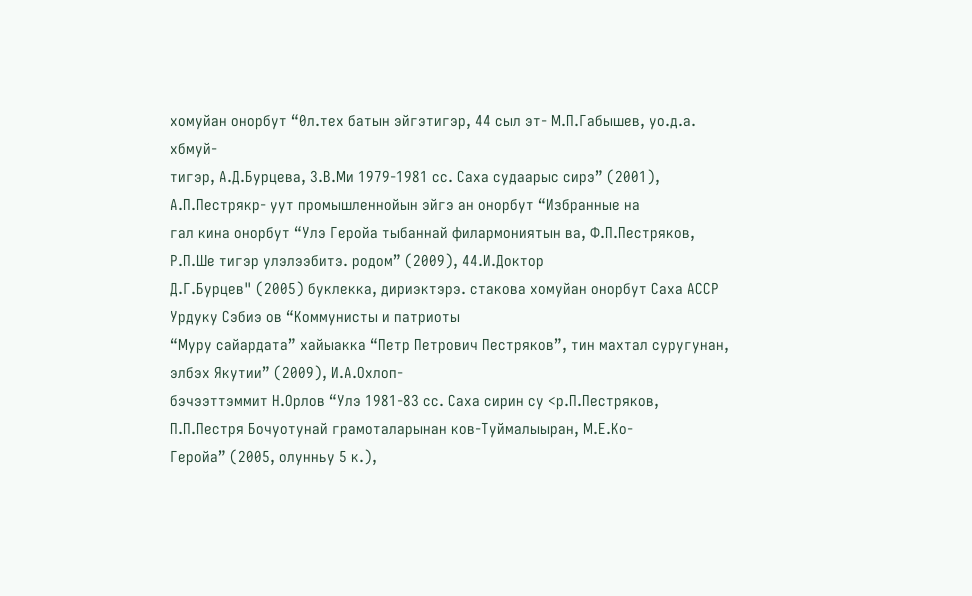хомуйан онорбут “0л.тех батын эйгэтигэр, 44 сыл эт- М.П.Габышев, уо.д.а. хбмуй-
тигэр, А.Д.Бурцева, 3.В.Ми 1979-1981 сс. Саха судаарыс сирэ” (2001), А.П.Пестрякр- уут промышленнойын эйгэ ан онорбут “Избранные на
гал кина онорбут “Улэ Геройа тыбаннай филармониятын ва, Ф.П.Пестряков, Р.П.Ше тигэр улэлээбитэ. родом” (2009), 44.И.Доктор
Д.Г.Бурцев" (2005) буклекка, дириэктэрэ. стакова хомуйан онорбут Саха АССР Урдуку Сэбиэ ов “Коммунисты и патриоты
“Муру сайардата” хайыакка “Петр Петрович Пестряков”, тин махтал суругунан, элбэх Якутии” (2009), И.А.Охлоп-
бэчээттэммит Н.Орлов “Улэ 1981-83 сс. Саха сирин су <р.П.Пестряков, П.П.Пестря Бочуотунай грамоталарынан ков-Туймалыыран, М.Е.Ко-
Геройа” (2005, олунньу 5 к.),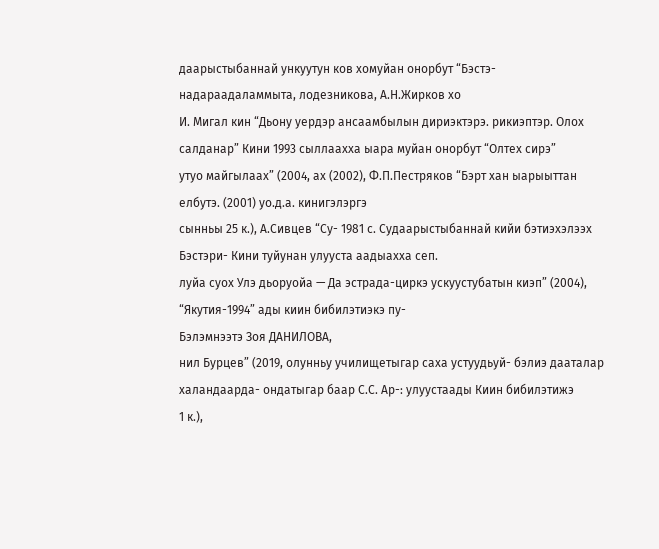даарыстыбаннай ункуутун ков хомуйан онорбут “Бэстэ- надараадаламмыта, лодезникова, А.Н.Жирков хо
И. Мигал кин “Дьону уердэр ансаамбылын дириэктэрэ. рикиэптэр. Олох салданар” Кини 1993 сыллаахха ыара муйан онорбут “Олтех сирэ”
утуо майгылаах” (2004, ах (2002), Ф.П.Пестряков “Бэрт хан ыарыыттан елбутэ. (2001) уо.д.а. кинигэлэргэ
сынньы 25 к.), А.Сивцев “Су- 1981 с. Судаарыстыбаннай кийи бэтиэхэлээх Бэстэри- Кини туйунан улууста аадыахха сеп.
луйа суох Улэ дьоруойа — Да эстрада-циркэ ускуустубатын киэп” (2004), “Якутия-1994” ады киин бибилэтиэкэ пу-
Бэлэмнээтэ Зоя ДАНИЛОВА,
нил Бурцев” (2019, олунньу училищетыгар саха устуудьуй- бэлиэ дааталар халандаарда- ондатыгар баар С.С. Ар-: улуустаады Киин бибилэтижэ
1 к.),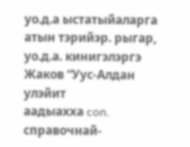уо.д.а ыстатыйаларга атын тэрийэр. рыгар, уо.д.а. кинигэлэргэ Жаков “Уус-Алдан улэйит
аадыахха con. справочнай-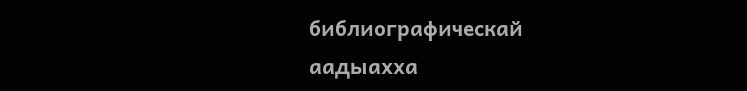библиографическай
аадыахха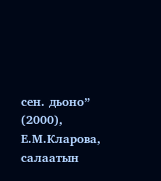сен. дьоно” (2000), Е.М.Кларова, салаатын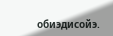обиэдисойэ.